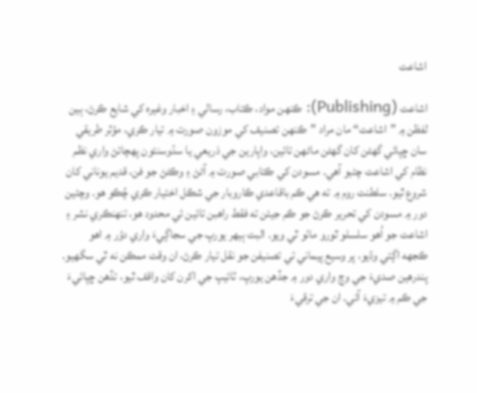اشاعت

اشاعت (Publishing): ڪنهن مواد، ڪتاب، رسالي ۽ اخبار وغيره کي شايع ڪرڻ، ٻين لفظن ۾ ”اشاعت“ مان مراد ”ڪنهن تصنيف کي موزون صورت ۾ تيار ڪري، مؤثر طريقي سان ڇپائي گهڻن کان گهڻن ماڻهن تائين، واپارين جي ذريعي يا سڌوسنئون پهچائڻ واري نظم نظام کي اشاعت چئبو آهي. مسودن کي ڪتابي صورت ۾ آڻڻ ۽ وڪڻڻ جو فن، قديم يوناني کان شروع ٿيو. سلطنت روم ۾ ته هي ڪم باقاعدي ڪاروبار جي شڪل اختيار ڪري چُڪو هو. وچئين دور ۾ مسودن کي تحرير ڪرڻ جو ڪم جيئن ته فقط راهبن تائين ئي محدود هو، تنهنڪري نشر ۽ اشاعت جو اُهو سلسلو ٿورو ماٺو ٿي ويو. البت ٻيهر يورپ جي سجاڳيءَ واري دؤر ۾ اهو ڪجهه اڳتي وڌيو، پر وسيع پيماني تي تصنيفن جو نقل تيار ڪرڻ، ان وقت ممڪن نه ٿي سگهيو. پندرهين صديءَ جي وچ واري دور ۾ جڏهن يورپ، ٽائيپ جي اکرن کان واقف ٿيو، تڏهن ڇپائيءَ جي ڪم ۾ تيزيءَ آئي. ان جي ترقيءَ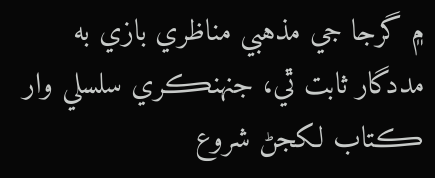۾ گرجا جي مذهبي مناظري بازي به مددگار ثابت ٿي، جنهنڪري سلسلي وار ڪتاب لکجڻ شروع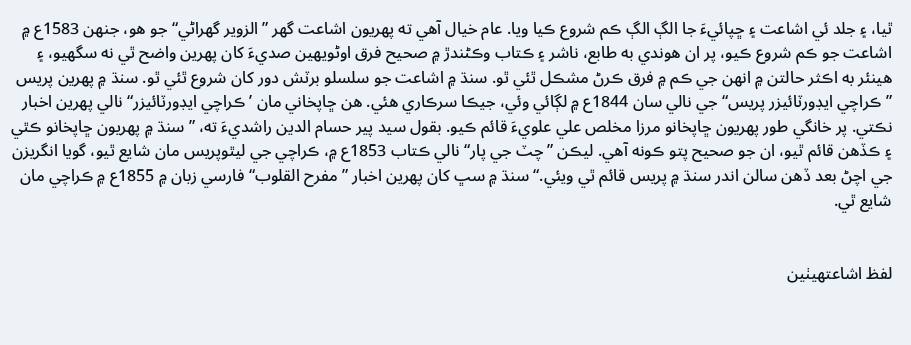ٿيا، ۽ جلد ئي اشاعت ۽ ڇپائيءَ جا الڳ الڳ ڪم شروع ڪيا ويا. عام خيال آهي ته پهريون اشاعت گهر ”الزوير گهراڻي“ جو هو، جنهن 1583ع ۾ اشاعت جو ڪم شروع ڪيو، پر ان هوندي به طابع، ناشر ۽ ڪتاب وڪڻندڙ ۾ صحيح فرق اوڻويهين صديءَ کان پهرين واضح ٿي نه سگهيو، ۽ هينئر به اڪثر حالتن ۾ انهن جي ڪم ۾ فرق ڪرڻ مشڪل ٿئي ٿو. سنڌ ۾ اشاعت جو سلسلو برٽش دور کان شروع ٿئي ٿو. سنڌ ۾ پهرين پريس ”ڪراچي ايڊورٽائيزر پريس“ جي نالي سان 1844ع ۾ لڳائي وئي، جيڪا سرڪاري هئي. هن ڇاپخاني مان ’ڪراچي ايڊورٽائيزر“ نالي پهرين اخبار نڪتي. پر خانگي طور پهريون ڇاپخانو مرزا مخلص علي علويءَ قائم ڪيو. بقول سيد پير حسام الدين راشديءَ ته، ”سنڌ ۾ پهريون ڇاپخانو ڪٿي ۽ ڪڏهن قائم ٿيو، ان جو صحيح پتو ڪونه آهي. ليڪن ”چٽ جي پار“ نالي ڪتاب 1853ع ۾، ڪراچي جي ليٿوپريس مان شايع ٿيو، گويا انگريزن جي اچڻ بعد ڏهن سالن اندر سنڌ ۾ پريس قائم ٿي ويئي.“ سنڌ ۾ سڀ کان پهرين اخبار ”مفرح القلوب“ فارسي زبان ۾ 1855ع ۾ ڪراچي مان شايع ٿي.


لفظ اشاعتھيٺين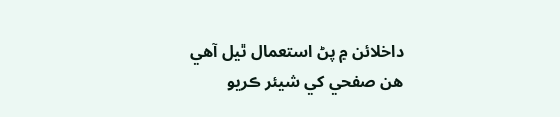داخلائن ۾ پڻ استعمال ٿيل آھي
هن صفحي کي شيئر ڪريو